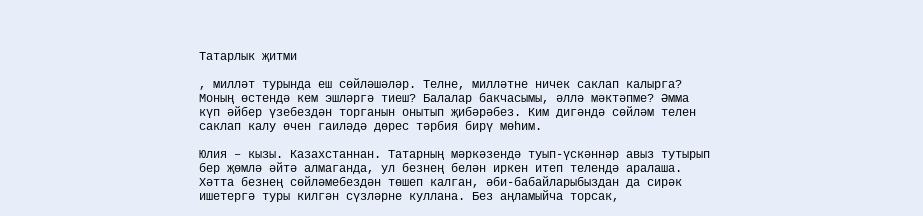Татарлык җитми

, милләт турында еш сөйләшәләр. Телне, милләтне ничек саклап калырга? Моның өстендә кем эшләргә тиеш? Балалар бакчасымы, әллә мәктәпме? Әмма күп әйбер үзебездән торганын онытып җибәрәбез. Ким дигәндә сөйләм телен саклап калу өчен гаиләдә дөрес тәрбия бирү мөһим.

Юлия – кызы. Казахстаннан. Татарның мәркәзендә туып-үскәннәр авыз тутырып бер җөмлә әйтә алмаганда, ул безнең белән иркен итеп телендә аралаша. Хәтта безнең сөйләмебездән төшеп калган, әби-бабайларыбыздан да сирәк ишетергә туры килгән сүзләрне куллана. Без аңламыйча торсак,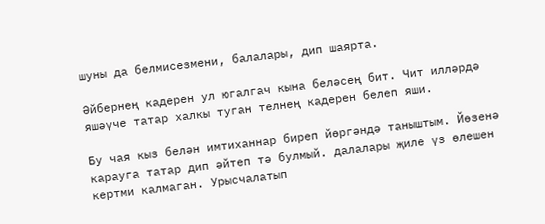шуны да белмисезмени, балалары, дип шаярта.

Әйбернең кадерен ул югалгач кына беләсең бит. Чит илләрдә яшәүче татар халкы туган телнең кадерен белеп яши.

Бу чая кыз белән имтиханнар биреп йөргәндә таныштым. Йөзенә карауга татар дип әйтеп тә булмый. далалары җиле үз өлешен кертми калмаган. Урысчалатып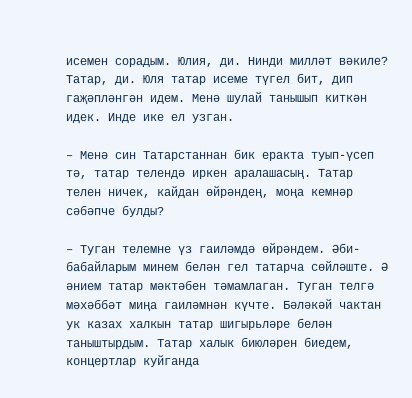исемен сорадым. Юлия, ди. Нинди милләт вәкиле? Татар, ди. Юля татар исеме түгел бит, дип гаҗәпләнгән идем. Менә шулай танышып киткән идек. Инде ике ел узган.

– Менә син Татарстаннан бик еракта туып-үсеп тә, татар телендә иркен аралашасың. Татар телен ничек, кайдан өйрәндең, моңа кемнәр сәбәпче булды?

– Туган телемне үз гаиләмдә өйрәндем. Әби-бабайларым минем белән гел татарча сөйләште. Ә әнием татар мәктәбен тәмамлаган. Туган телгә мәхәббәт миңа гаиләмнән күчте. Бәләкәй чактан ук казах халкын татар шигырьләре белән таныштырдым. Татар халык биюләрен биедем, концертлар куйганда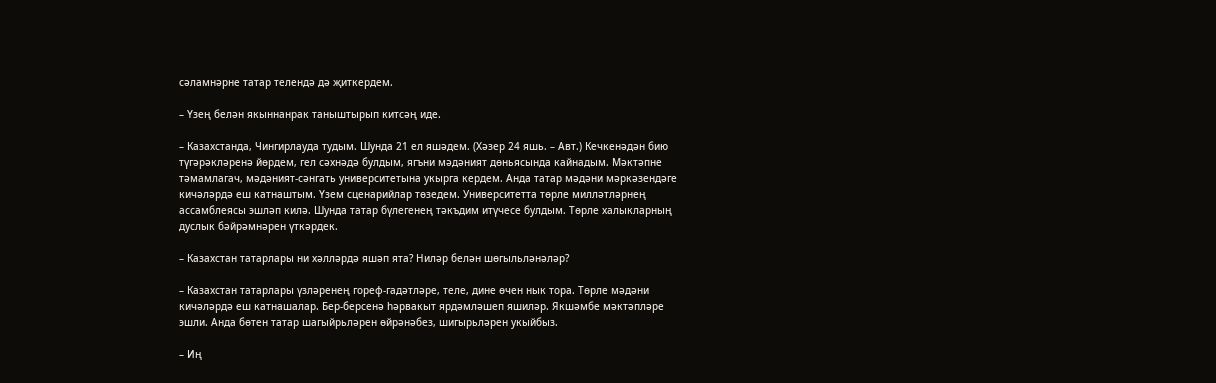сәламнәрне татар телендә дә җиткердем.

– Үзең белән якыннанрак таныштырып китсәң иде.

– Казахстанда, Чингирлауда тудым. Шунда 21 ел яшәдем. (Хәзер 24 яшь. – Авт.) Кечкенәдән бию түгәрәкләренә йөрдем, гел сәхнәдә булдым, ягъни мәдәният дөньясында кайнадым. Мәктәпне тәмамлагач, мәдәният-сәнгать университетына укырга кердем. Анда татар мәдәни мәркәзендәге кичәләрдә еш катнаштым. Үзем сценарийлар төзедем. Университетта төрле милләтләрнең ассамблеясы эшләп килә. Шунда татар бүлегенең тәкъдим итүчесе булдым. Төрле халыкларның дуслык бәйрәмнәрен үткәрдек.

– Казахстан татарлары ни хәлләрдә яшәп ята? Ниләр белән шөгыльләнәләр?

– Казахстан татарлары үзләренең гореф-гадәтләре, теле, дине өчен нык тора. Төрле мәдәни кичәләрдә еш катнашалар. Бер-берсенә һәрвакыт ярдәмләшеп яшиләр. Якшәмбе мәктәпләре эшли. Анда бөтен татар шагыйрьләрен өйрәнәбез, шигырьләрен укыйбыз.

– Иң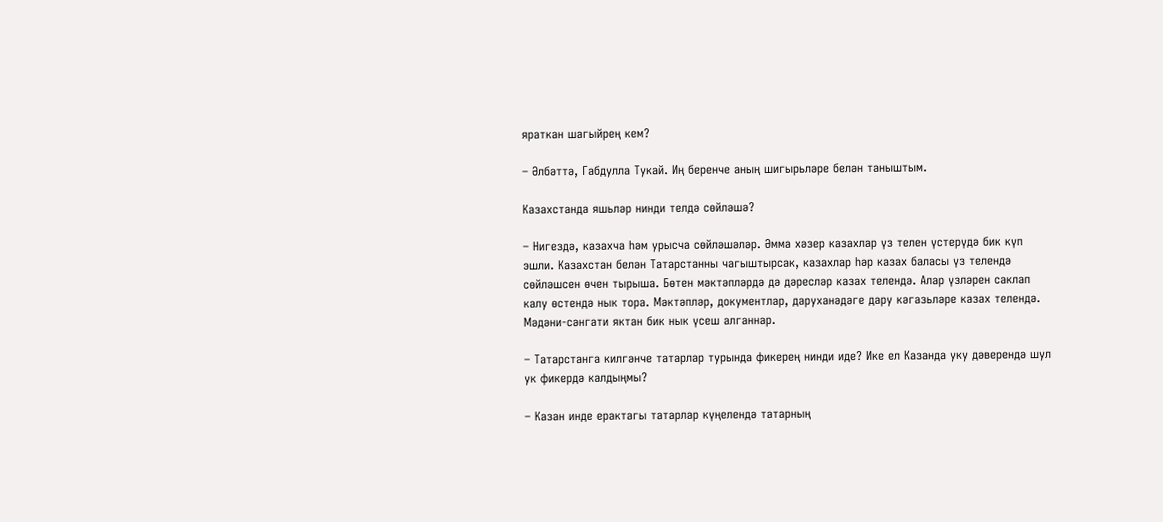яраткан шагыйрең кем?

– Әлбәттә, Габдулла Тукай. Иң беренче аның шигырьләре белән таныштым.

Казахстанда яшьләр нинди телдә сөйләшә?

– Нигездә, казахча һәм урысча сөйләшәләр. Әмма хәзер казахлар үз телен үстерүдә бик күп эшли. Казахстан белән Татарстанны чагыштырсак, казахлар һәр казах баласы үз телендә сөйләшсен өчен тырыша. Бөтен мәктәпләрдә дә дәресләр казах телендә. Алар үзләрен саклап калу өстендә нык тора. Мәктәпләр, документлар, даруханәдәге дару кәгазьләре казах телендә. Мәдәни-сәнгати яктан бик нык үсеш алганнар.

– Татарстанга килгәнче татарлар турында фикерең нинди иде? Ике ел Казанда уку дәверендә шул ук фикердә калдыңмы?

– Казан инде ерактагы татарлар күңелендә татарның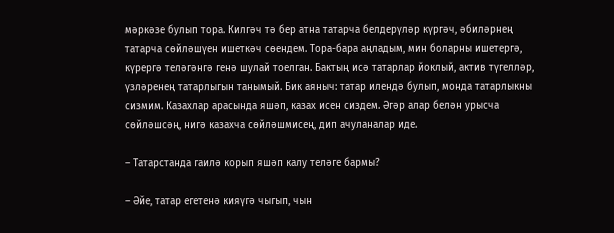мәркәзе булып тора. Килгәч тә бер атна татарча белдерүләр күргәч, әбиләрнең татарча сөйләшүен ишеткәч сөендем. Тора-бара аңладым, мин боларны ишетергә, күрергә теләгәнгә генә шулай тоелган. Бактың исә татарлар йоклый, актив түгелләр, үзләренең татарлыгын танымый. Бик аяныч: татар илендә булып, монда татарлыкны сизмим. Казахлар арасында яшәп, казах исен сиздем. Әгәр алар белән урысча сөйләшсәң, нигә казахча сөйләшмисең, дип ачуланалар иде.

– Татарстанда гаилә корып яшәп калу теләге бармы?

– Әйе, татар егетенә кияүгә чыгып, чын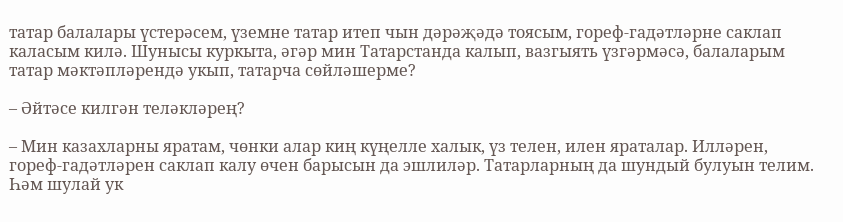татар балалары үстерәсем, үземне татар итеп чын дәрәҗәдә тоясым, гореф-гадәтләрне саклап каласым килә. Шунысы куркыта, әгәр мин Татарстанда калып, вазгыять үзгәрмәсә, балаларым татар мәктәпләрендә укып, татарча сөйләшерме?

– Әйтәсе килгән теләкләрең?

– Мин казахларны яратам, чөнки алар киң күңелле халык, үз телен, илен яраталар. Илләрен, гореф-гадәтләрен саклап калу өчен барысын да эшлиләр. Татарларның да шундый булуын телим. Һәм шулай ук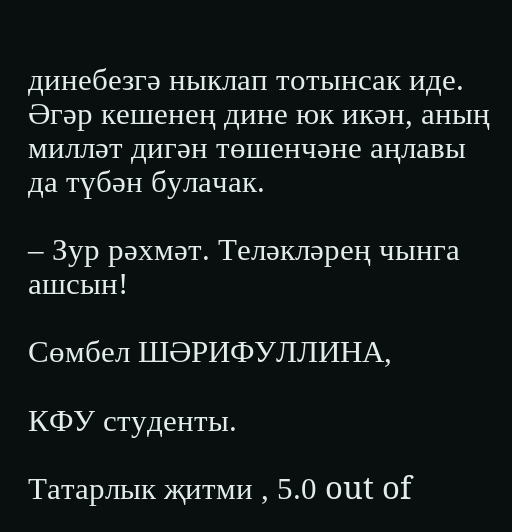динебезгә ныклап тотынсак иде. Әгәр кешенең дине юк икән, аның милләт дигән төшенчәне аңлавы да түбән булачак.

– Зур рәхмәт. Теләкләрең чынга ашсын!

Сөмбел ШӘРИФУЛЛИНА,

КФУ студенты.

Татарлык җитми , 5.0 out of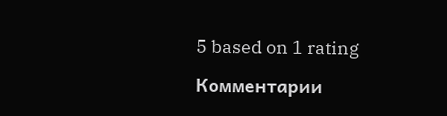5 based on 1 rating

Комментарии